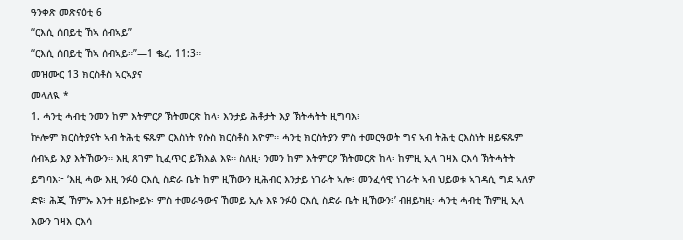ዓንቀጽ መጽናዕቲ 6
“ርእሲ ሰበይቲ ኸኣ ሰብኣይ”
“ርእሲ ሰበይቲ ኸኣ ሰብኣይ።”—1 ቈረ. 11:3።
መዝሙር 13 ክርስቶስ ኣርኣያና
መላለዪ *
1. ሓንቲ ሓብቲ ንመን ከም እትምርዖ ኽትመርጽ ከላ፡ እንታይ ሕቶታት እያ ኽትሓትት ዚግባእ፧
ኵሎም ክርስትያናት ኣብ ትሕቲ ፍጹም ርእስነት የሱስ ክርስቶስ እዮም። ሓንቲ ክርስትያን ምስ ተመርዓወት ግና ኣብ ትሕቲ ርእስነት ዘይፍጹም ሰብኣይ እያ እትኸውን። እዚ ጸገም ኪፈጥር ይኽእል እዩ። ስለዚ፡ ንመን ከም እትምርዖ ኽትመርጽ ከላ፡ ከምዚ ኢላ ገዛእ ርእሳ ኽትሓትት ይግባእ፦ ‘እዚ ሓው እዚ ንፉዕ ርእሲ ስድራ ቤት ከም ዚኸውን ዚሕብር እንታይ ነገራት ኣሎ፧ መንፈሳዊ ነገራት ኣብ ህይወቱ ኣገዳሲ ግደ ኣለዎ ድዩ፧ ሕጂ ኸምኡ እንተ ዘይኰይኑ፡ ምስ ተመራዓውና ኸመይ ኢሉ እዩ ንፉዕ ርእሲ ስድራ ቤት ዚኸውን፧’ ብዘይካዚ፡ ሓንቲ ሓብቲ ኸምዚ ኢላ እውን ገዛእ ርእሳ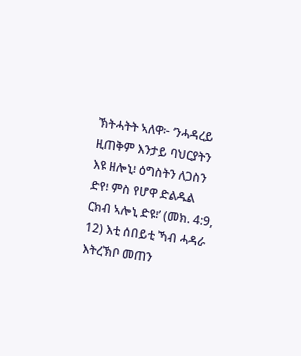ኽትሓትት ኣለዋ፦ ‘ንሓዳረይ ዚጠቅም እንታይ ባህርያትን እዩ ዘሎኒ፧ ዕግስትን ለጋስን ድየ፧ ምስ የሆዋ ድልዱል ርክብ ኣሎኒ ድዩ፧’ (መክ. 4:9, 12) እቲ ሰበይቲ ኻብ ሓዳራ እትረኽቦ መጠን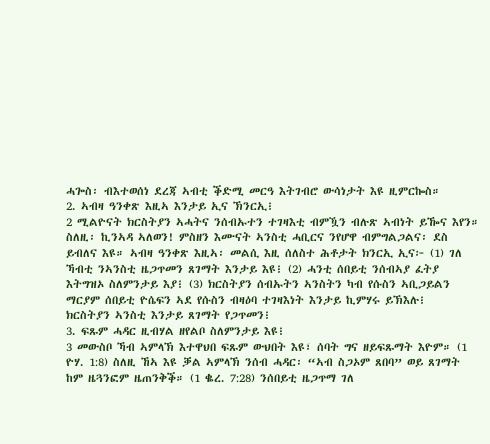ሓጐስ፡ ብእተወሰነ ደረጃ ኣብቲ ቕድሚ መርዓ እትገብሮ ውሳነታት እዩ ዚምርኰስ።
2. ኣብዛ ዓንቀጽ እዚኣ እንታይ ኢና ኽንርኢ፧
2 ሚልዮናት ክርስትያን ኣሓትና ንሰብኡተን ተገዛእቲ ብምዃን ብሉጽ ኣብነት ይዀና እየን። ስለዚ፡ ኪንኣዳ ኣለወን! ምስዘን እሙናት ኣንስቲ ሓቢርና ንየሆዋ ብምግልጋልና፡ ደስ ይብለና እዩ። ኣብዛ ዓንቀጽ እዚኣ፡ መልሲ እዚ ሰለስተ ሕቶታት ክንርኢ ኢና፦ (1) ገለ ኻብቲ ንኣንስቲ ዜጋጥመን ጸገማት እንታይ እዩ፧ (2) ሓንቲ ሰበይቲ ንሰብኣያ ፈትያ እትግዝኦ ስለምንታይ እያ፧ (3) ክርስትያን ሰብኡትን ኣንስትን ካብ የሱስን ኣቢጋይልን ማርያም ሰበይቲ ዮሴፍን ኣደ የሱስን ብዛዕባ ተገዛእነት እንታይ ኪምሃሩ ይኽእሉ፧
ክርስትያን ኣንስቲ እንታይ ጸገማት የጋጥመን፧
3. ፍጹም ሓዳር ዚብሃል ዘየልቦ ስለምንታይ እዩ፧
3 መውስቦ ኻብ ኣምላኽ እተዋህበ ፍጹም ውህበት እዩ፣ ሰባት ግና ዘይፍጹማት እዮም። (1 ዮሃ. 1:8) ስለዚ ኸኣ እዩ ቓል ኣምላኽ ንሰብ ሓዳር፡ “ኣብ ስጋኦም ጸበባ” ወይ ጸገማት ከም ዜጓንፎም ዜጠንቅቕ። (1 ቈረ. 7:28) ንሰበይቲ ዜጋጥማ ገለ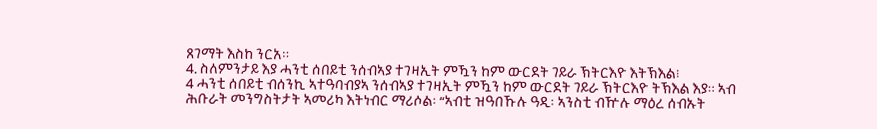ጸገማት እስከ ንርአ።
4. ስለምንታይ እያ ሓንቲ ሰበይቲ ንሰብኣያ ተገዛኢት ምዃን ከም ውርደት ገይራ ኽትርእዮ እትኽእል፧
4 ሓንቲ ሰበይቲ ብሰንኪ ኣተዓባብያኣ ንሰብኣያ ተገዛኢት ምዃን ከም ውርደት ገይራ ኽትርእዮ ትኽእል እያ። ኣብ ሕቡራት መንግስትታት ኣመሪካ እትነብር ማሪሶል፡ “ኣብቲ ዝዓበኹሉ ዓዲ፡ ኣንስቲ ብዅሉ ማዕረ ሰብኡት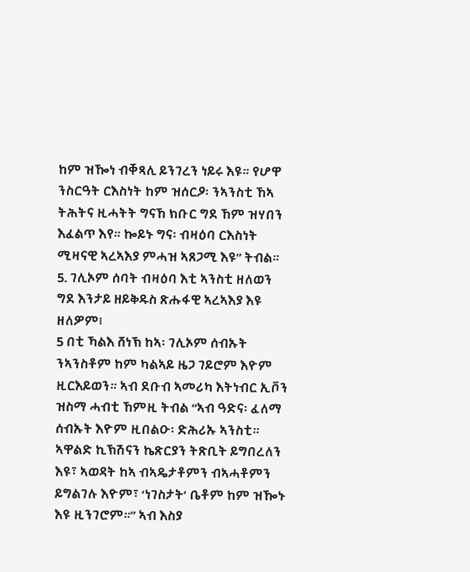ከም ዝዀነ ብቐጻሊ ይንገረን ነይሩ እዩ። የሆዋ ንስርዓት ርእስነት ከም ዝሰርዖ፡ ንኣንስቲ ኸኣ ትሕትና ዚሓትት ግናኸ ክቡር ግደ ኸም ዝሃበን እፈልጥ እየ። ኰይኑ ግና፡ ብዛዕባ ርእስነት ሚዛናዊ ኣረኣእያ ምሓዝ ኣጸጋሚ እዩ” ትብል።
5. ገሊኦም ሰባት ብዛዕባ እቲ ኣንስቲ ዘለወን ግደ እንታይ ዘይቅዱስ ጽሑፋዊ ኣረኣእያ እዩ ዘለዎም፧
5 በቲ ኻልእ ሸነኽ ከኣ፡ ገሊኦም ሰብኡት ንኣንስቶም ከም ካልኣይ ዜጋ ገይሮም እዮም ዚርእይወን። ኣብ ደቡብ ኣመሪካ እትነብር ኢቮን ዝስማ ሓብቲ ኸምዚ ትብል “ኣብ ዓድና፡ ፈለማ ሰብኡት እዮም ዚበልዑ፡ ድሕሪኡ ኣንስቲ። ኣዋልድ ኪኽሽናን ኬጽርያን ትጽቢት ይግበረለን እዩ፣ ኣወዳት ከኣ ብኣዴታቶምን ብኣሓቶምን ይግልገሉ እዮም፣ ‘ነገስታት’ ቤቶም ከም ዝዀኑ እዩ ዚንገሮም።” ኣብ እስያ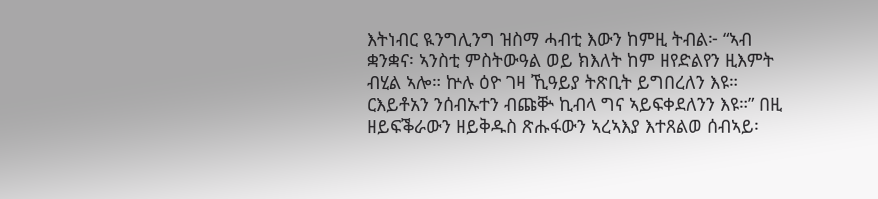እትነብር ዪንግሊንግ ዝስማ ሓብቲ እውን ከምዚ ትብል፦ “ኣብ ቋንቋና፡ ኣንስቲ ምስትውዓል ወይ ክእለት ከም ዘየድልየን ዚእምት ብሂል ኣሎ። ኵሉ ዕዮ ገዛ ኺዓይያ ትጽቢት ይግበረለን እዩ። ርእይቶአን ንሰብኡተን ብጩቝ ኪብላ ግና ኣይፍቀደለንን እዩ።” በዚ ዘይፍቕራውን ዘይቅዱስ ጽሑፋውን ኣረኣእያ እተጸልወ ሰብኣይ፡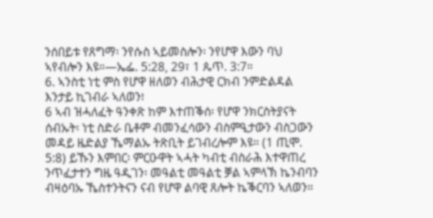ንሰበይቱ የጸግማ፡ ንየሱስ ኣይመስሎን፡ ንየሆዋ እውን ባህ ኣየብሎን እዩ።—ኤፌ. 5:28, 29፣ 1 ጴጥ. 3:7።
6. ኣንስቲ ነቲ ምስ የሆዋ ዘለወን ብሕታዊ ርክብ ንምድልዳል እንታይ ኪገብራ ኣለወን፧
6 ኣብ ዝሓለፈት ዓንቀጽ ከም እተጠቕሰ፡ የሆዋ ንክርስትያናት ሰብኡት፡ ነቲ ስድራ ቤቶም ብመንፈሳውን ብስምዒታውን ብስጋውን መዳይ ዜድልያ ኼማልኡ ትጽቢት ይገብረሎም እዩ። (1 ጢሞ. 5:8) ይኹን እምበር፡ ምርዑዋት ኣሓት ካብቲ ብስራሕ እተዋጠረ ንጥፈታተን ግዜ ዓዲገን፡ መዓልቲ መዓልቲ ቓል ኣምላኽ ኬንብባን ብዛዕባኡ ኼስተንትናን ናብ የሆዋ ልባዊ ጸሎት ኬቕርባን ኣለወን።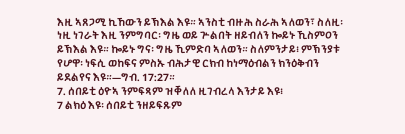እዚ ኣጸጋሚ ኪኸውን ይኽእል እዩ። ኣንስቲ ብዙሕ ስራሕ ኣለወን፣ ስለዚ፡ ነዚ ነገራት እዚ ንምግባር፡ ግዜ ወይ ጕልበት ዘይብለን ኰይኑ ኺስምዐን ይኽእል እዩ። ኰይኑ ግና፡ ግዜ ኺምድባ ኣለወን። ስለምንታይ፧ ምኽንያቱ የሆዋ፡ ነፍሲ ወከፍና ምስኡ ብሕታዊ ርክብ ከነማዕብልን ክንዕቅብን ይደልየና እዩ።—ግብ. 17:27።
7. ሰበይቲ ዕዮኣ ንምፍጻም ዝቐለለ ዚገብረላ እንታይ እዩ፧
7 ልክዕ እዩ፡ ሰበይቲ ንዘይፍጹም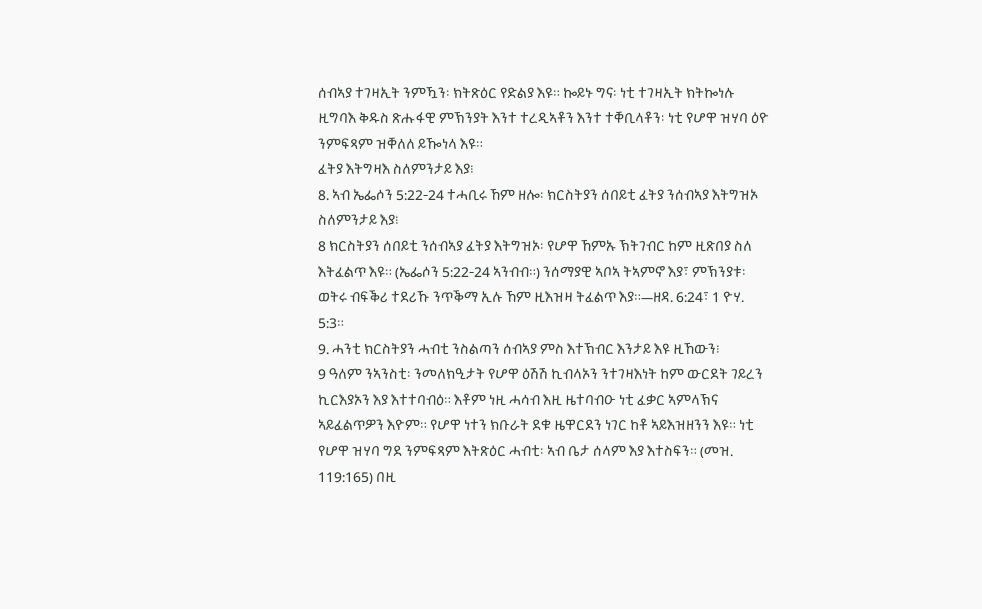ሰብኣያ ተገዛኢት ንምዃን፡ ክትጽዕር የድልያ እዩ። ኰይኑ ግና፡ ነቲ ተገዛኢት ክትኰነሉ ዚግባእ ቅዱስ ጽሑፋዊ ምኽንያት እንተ ተረዲኣቶን እንተ ተቐቢላቶን፡ ነቲ የሆዋ ዝሃባ ዕዮ ንምፍጻም ዝቐለለ ይዀነላ እዩ።
ፈትያ እትግዛእ ስለምንታይ እያ፧
8. ኣብ ኤፌሶን 5:22-24 ተሓቢሩ ኸም ዘሎ፡ ክርስትያን ሰበይቲ ፈትያ ንሰብኣያ እትግዝኦ ስለምንታይ እያ፧
8 ክርስትያን ሰበይቲ ንሰብኣያ ፈትያ እትግዝኦ፡ የሆዋ ኸምኡ ኽትገብር ከም ዚጽበያ ስለ እትፈልጥ እዩ። (ኤፌሶን 5:22-24 ኣንብብ።) ንሰማያዊ ኣቦኣ ትኣምኖ እያ፣ ምኽንያቱ፡ ወትሩ ብፍቕሪ ተደሪኹ ንጥቕማ ኢሉ ኸም ዚእዝዛ ትፈልጥ እያ።—ዘዳ. 6:24፣ 1 ዮሃ. 5:3።
9. ሓንቲ ክርስትያን ሓብቲ ንስልጣን ሰብኣያ ምስ እተኽብር እንታይ እዩ ዚኸውን፧
9 ዓለም ንኣንስቲ፡ ንመለክዒታት የሆዋ ዕሽሽ ኪብላኦን ንተገዛእነት ከም ውርደት ገይረን ኪርእያኦን እያ እተተባብዕ። እቶም ነዚ ሓሳብ እዚ ዜተባብዑ ነቲ ፈቃር ኣምላኽና ኣይፈልጥዎን እዮም። የሆዋ ነተን ክቡራት ደቁ ዜዋርደን ነገር ከቶ ኣይእዝዘንን እዩ። ነቲ የሆዋ ዝሃባ ግደ ንምፍጻም እትጽዕር ሓብቲ፡ ኣብ ቤታ ሰላም እያ እተስፍን። (መዝ. 119:165) በዚ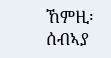ኸምዚ፡ ሰብኣያ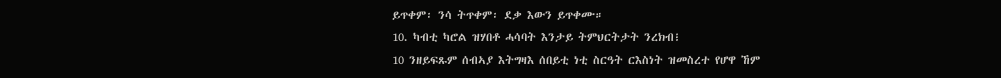ይጥቀም፡ ንሳ ትጥቀም፡ ደቃ እውን ይጥቀሙ።
10. ካብቲ ካሮል ዝሃበቶ ሓሳባት እንታይ ትምህርትታት ንረክብ፧
10 ንዘይፍጹም ሰብኣያ እትግዛእ ሰበይቲ ነቲ ስርዓት ርእስነት ዝመስረተ የሆዋ ኸም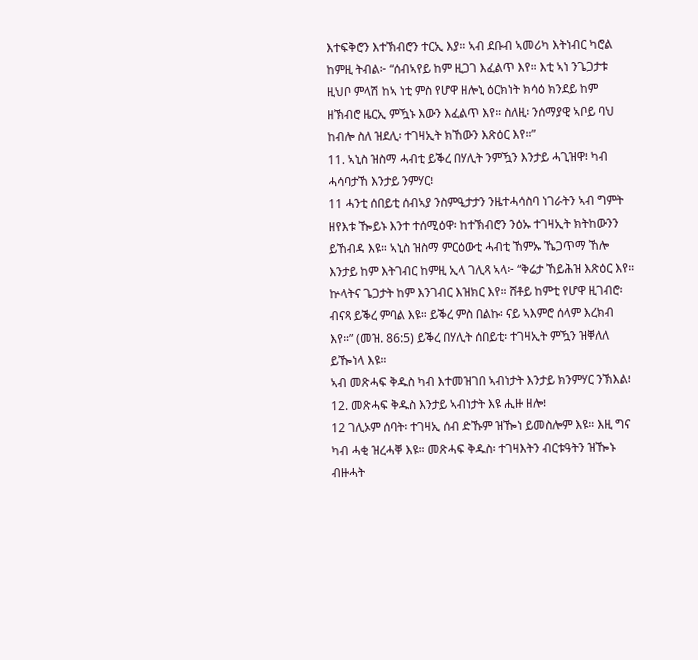እተፍቅሮን እተኽብሮን ተርኢ እያ። ኣብ ደቡብ ኣመሪካ እትነብር ካሮል ከምዚ ትብል፦ “ሰብኣየይ ከም ዚጋገ እፈልጥ እየ። እቲ ኣነ ንጌጋታቱ ዚህቦ ምላሽ ከኣ ነቲ ምስ የሆዋ ዘሎኒ ዕርክነት ክሳዕ ክንደይ ከም ዘኽብሮ ዜርኢ ምዃኑ እውን እፈልጥ እየ። ስለዚ፡ ንሰማያዊ ኣቦይ ባህ ከብሎ ስለ ዝደሊ፡ ተገዛኢት ክኸውን እጽዕር እየ።”
11. ኣኒስ ዝስማ ሓብቲ ይቕረ በሃሊት ንምዃን እንታይ ሓጊዝዋ፧ ካብ ሓሳባታኸ እንታይ ንምሃር፧
11 ሓንቲ ሰበይቲ ሰብኣያ ንስምዒታታን ንዜተሓሳስባ ነገራትን ኣብ ግምት ዘየእቱ ዀይኑ እንተ ተሰሚዕዋ፡ ከተኽብሮን ንዕኡ ተገዛኢት ክትከውንን ይኸብዳ እዩ። ኣኒስ ዝስማ ምርዕውቲ ሓብቲ ኸምኡ ኼጋጥማ ኸሎ እንታይ ከም እትገብር ከምዚ ኢላ ገሊጻ ኣላ፦ “ቅሬታ ኸይሕዝ እጽዕር እየ። ኵላትና ጌጋታት ከም እንገብር እዝክር እየ። ሸቶይ ከምቲ የሆዋ ዚገብሮ፡ ብናጻ ይቕረ ምባል እዩ። ይቕረ ምስ በልኩ፡ ናይ ኣእምሮ ሰላም እረክብ እየ።” (መዝ. 86:5) ይቕረ በሃሊት ሰበይቲ፡ ተገዛኢት ምዃን ዝቐለለ ይዀነላ እዩ።
ኣብ መጽሓፍ ቅዱስ ካብ እተመዝገበ ኣብነታት እንታይ ክንምሃር ንኽእል፧
12. መጽሓፍ ቅዱስ እንታይ ኣብነታት እዩ ሒዙ ዘሎ፧
12 ገሊኦም ሰባት፡ ተገዛኢ ሰብ ድኹም ዝዀነ ይመስሎም እዩ። እዚ ግና ካብ ሓቂ ዝረሓቐ እዩ። መጽሓፍ ቅዱስ፡ ተገዛእትን ብርቱዓትን ዝዀኑ ብዙሓት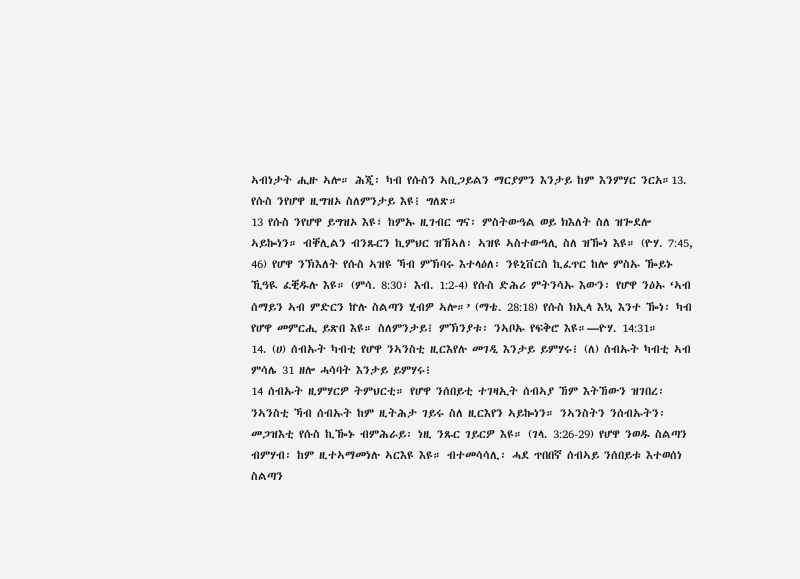ኣብነታት ሒዙ ኣሎ። ሕጂ፡ ካብ የሱስን ኣቢጋይልን ማርያምን እንታይ ከም እንምሃር ንርአ።13. የሱስ ንየሆዋ ዚግዝኦ ስለምንታይ እዩ፧ ግለጽ።
13 የሱስ ንየሆዋ ይግዝኦ እዩ፣ ከምኡ ዚገብር ግና፡ ምስትውዓል ወይ ክእለት ስለ ዝጐደሎ ኣይኰነን። ብቐሊልን ብንጹርን ኪምህር ዝኸኣለ፡ ኣዝዩ ኣስተውዓሊ ስለ ዝዀነ እዩ። (ዮሃ. 7:45, 46) የሆዋ ንኽእለት የሱስ ኣዝዩ ኻብ ምኽባሩ እተላዕለ፡ ንዩኒቨርስ ኪፈጥር ከሎ ምስኡ ዀይኑ ኺዓዪ ፈቒዱሉ እዩ። (ምሳ. 8:30፣ እብ. 1:2-4) የሱስ ድሕሪ ምትንሳኡ እውን፡ የሆዋ ንዕኡ ‘ኣብ ሰማይን ኣብ ምድርን ኵሉ ስልጣን ሂብዎ ኣሎ።’ (ማቴ. 28:18) የሱስ ክኢላ እኳ እንተ ዀነ፡ ካብ የሆዋ መምርሒ ይጽበ እዩ። ስለምንታይ፧ ምኽንያቱ፡ ንኣቦኡ የፍቅሮ እዩ።—ዮሃ. 14:31።
14. (ሀ) ሰብኡት ካብቲ የሆዋ ንኣንስቲ ዚርእየሉ መገዲ እንታይ ይምሃሩ፧ (ለ) ሰብኡት ካብቲ ኣብ ምሳሌ 31 ዘሎ ሓሳባት እንታይ ይምሃሩ፧
14 ሰብኡት ዚምሃርዎ ትምህርቲ። የሆዋ ንሰበይቲ ተገዛኢት ሰብኣያ ኸም እትኸውን ዝገበረ፡ ንኣንስቲ ኻብ ሰብኡት ከም ዚትሕታ ገይሩ ስለ ዚርእየን ኣይኰነን። ንኣንስትን ንሰብኡትን፡ መጋዝእቲ የሱስ ኪዀኑ ብምሕራይ፡ ነዚ ንጹር ገይርዎ እዩ። (ገላ. 3:26-29) የሆዋ ንወዱ ስልጣን ብምሃብ፡ ከም ዚተኣማመነሉ ኣርእዩ እዩ። ብተመሳሳሊ፡ ሓደ ጥበበኛ ሰብኣይ ንሰበይቱ እተወሰነ ስልጣን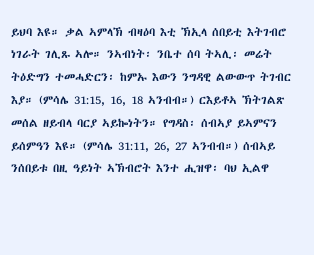ይህባ እዩ። ቃል ኣምላኽ ብዛዕባ እቲ ኽኢላ ሰበይቲ እትገብሮ ነገራት ገሊጹ ኣሎ። ንኣብነት፡ ንቤተ ሰባ ትኣሊ፡ መሬት ትዕድግን ተመሓድርን፡ ከምኡ እውን ንግዳዊ ልውውጥ ትገብር እያ። (ምሳሌ 31:15, 16, 18 ኣንብብ።) ርእይቶኣ ኽትገልጽ መሰል ዘይብላ ባርያ ኣይኰነትን። የግዳስ፡ ሰብኣያ ይኣምናን ይሰምዓን እዩ። (ምሳሌ 31:11, 26, 27 ኣንብብ።) ሰብኣይ ንሰበይቱ በዚ ዓይነት ኣኽብሮት እንተ ሒዝዋ፡ ባህ ኢልዋ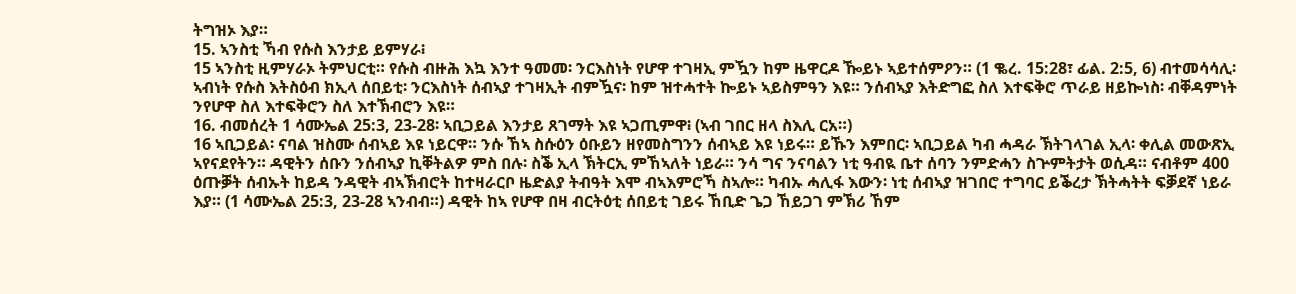ትግዝኦ እያ።
15. ኣንስቲ ኻብ የሱስ እንታይ ይምሃራ፧
15 ኣንስቲ ዚምሃራኦ ትምህርቲ። የሱስ ብዙሕ እኳ እንተ ዓመመ፡ ንርእስነት የሆዋ ተገዛኢ ምዃን ከም ዜዋርዶ ዀይኑ ኣይተሰምዖን። (1 ቈረ. 15:28፣ ፊል. 2:5, 6) ብተመሳሳሊ፡ ኣብነት የሱስ እትስዕብ ክኢላ ሰበይቲ፡ ንርእስነት ሰብኣያ ተገዛኢት ብምዃና፡ ከም ዝተሓተት ኰይኑ ኣይስምዓን እዩ። ንሰብኣያ እትድግፎ ስለ እተፍቅሮ ጥራይ ዘይኰነስ፡ ብቐዳምነት ንየሆዋ ስለ እተፍቅሮን ስለ እተኽብሮን እዩ።
16. ብመሰረት 1 ሳሙኤል 25:3, 23-28፡ ኣቢጋይል እንታይ ጸገማት እዩ ኣጋጢምዋ፧ (ኣብ ገበር ዘላ ስእሊ ርአ።)
16 ኣቢጋይል፡ ናባል ዝስሙ ሰብኣይ እዩ ነይርዋ። ንሱ ኸኣ ስሱዕን ዕቡይን ዘየመስግንን ሰብኣይ እዩ ነይሩ። ይኹን እምበር፡ ኣቢጋይል ካብ ሓዳራ ኽትገላገል ኢላ፡ ቀሊል መውጽኢ ኣየናደየትን። ዳዊትን ሰቡን ንሰብኣያ ኪቐትልዎ ምስ በሉ፡ ስቕ ኢላ ኽትርኢ ምኸኣለት ነይራ። ንሳ ግና ንናባልን ነቲ ዓብዪ ቤተ ሰባን ንምድሓን ስጕምትታት ወሲዳ። ናብቶም 400 ዕጡቓት ሰብኡት ከይዳ ንዳዊት ብኣኽብሮት ከተዛራርቦ ዜድልያ ትብዓት እሞ ብኣእምሮኻ ስኣሎ። ካብኡ ሓሊፋ እውን፡ ነቲ ሰብኣያ ዝገበሮ ተግባር ይቕረታ ኽትሓትት ፍቓደኛ ነይራ እያ። (1 ሳሙኤል 25:3, 23-28 ኣንብብ።) ዳዊት ከኣ የሆዋ በዛ ብርትዕቲ ሰበይቲ ገይሩ ኸቢድ ጌጋ ኸይጋገ ምኽሪ ኸም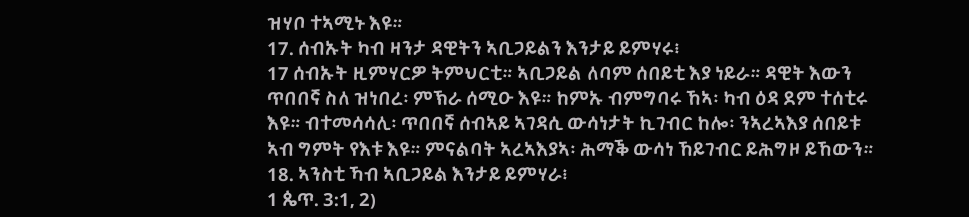ዝሃቦ ተኣሚኑ እዩ።
17. ሰብኡት ካብ ዛንታ ዳዊትን ኣቢጋይልን እንታይ ይምሃሩ፧
17 ሰብኡት ዚምሃርዎ ትምህርቲ። ኣቢጋይል ለባም ሰበይቲ እያ ነይራ። ዳዊት እውን ጥበበኛ ስለ ዝነበረ፡ ምኽራ ሰሚዑ እዩ። ከምኡ ብምግባሩ ኸኣ፡ ካብ ዕዳ ደም ተሰቲሩ እዩ። ብተመሳሳሊ፡ ጥበበኛ ሰብኣይ ኣገዳሲ ውሳነታት ኪገብር ከሎ፡ ንኣረኣእያ ሰበይቱ ኣብ ግምት የእቱ እዩ። ምናልባት ኣረኣእያኣ፡ ሕማቕ ውሳነ ኸይገብር ይሕግዞ ይኸውን።
18. ኣንስቲ ኻብ ኣቢጋይል እንታይ ይምሃራ፧
1 ጴጥ. 3:1, 2)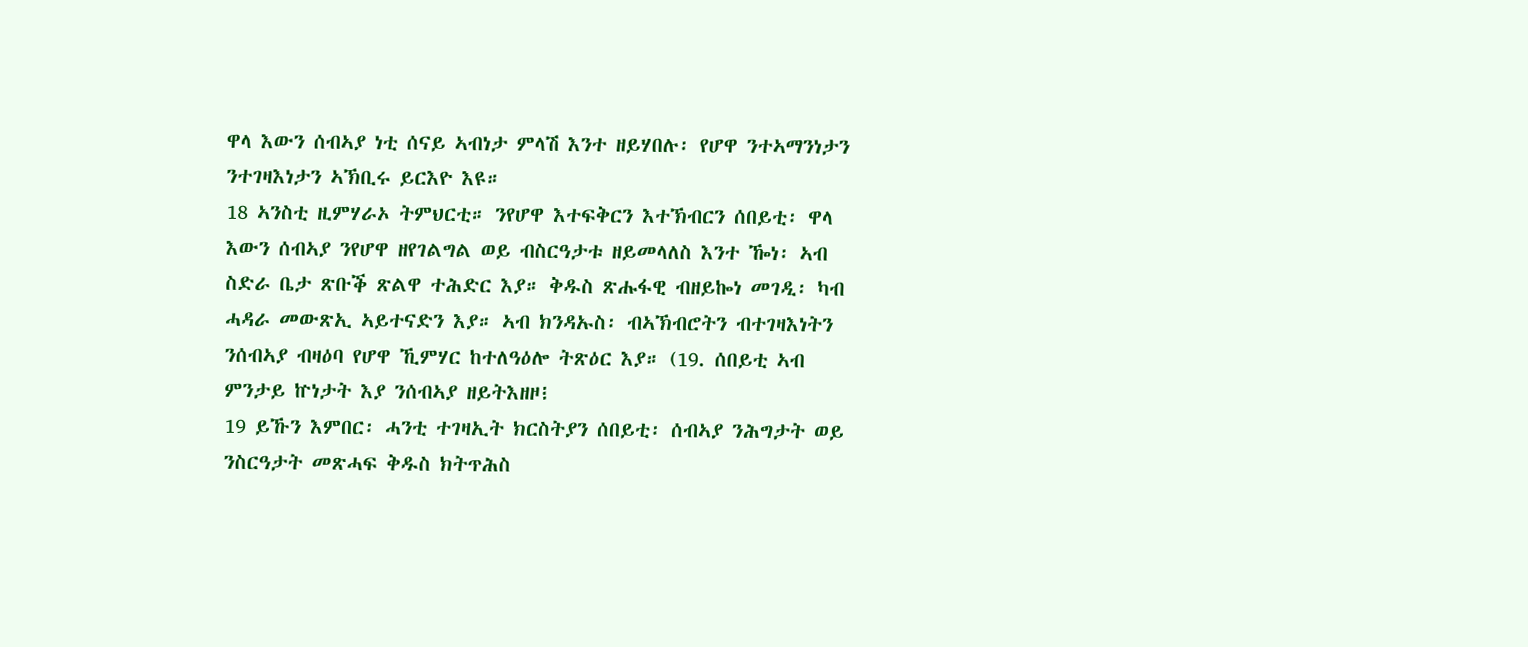ዋላ እውን ሰብኣያ ነቲ ሰናይ ኣብነታ ምላሽ እንተ ዘይሃበሉ፡ የሆዋ ንተኣማንነታን ንተገዛእነታን ኣኽቢሩ ይርእዮ እዩ።
18 ኣንስቲ ዚምሃራኦ ትምህርቲ። ንየሆዋ እተፍቅርን እተኽብርን ሰበይቲ፡ ዋላ እውን ሰብኣያ ንየሆዋ ዘየገልግል ወይ ብስርዓታቱ ዘይመላለስ እንተ ዀነ፡ ኣብ ስድራ ቤታ ጽቡቕ ጽልዋ ተሕድር እያ። ቅዱስ ጽሑፋዊ ብዘይኰነ መገዲ፡ ካብ ሓዳራ መውጽኢ ኣይተናድን እያ። ኣብ ክንዳኡስ፡ ብኣኽብሮትን ብተገዛእነትን ንሰብኣያ ብዛዕባ የሆዋ ኺምሃር ከተለዓዕሎ ትጽዕር እያ። (19. ሰበይቲ ኣብ ምንታይ ኵነታት እያ ንሰብኣያ ዘይትእዘዞ፧
19 ይኹን እምበር፡ ሓንቲ ተገዛኢት ክርስትያን ሰበይቲ፡ ሰብኣያ ንሕግታት ወይ ንስርዓታት መጽሓፍ ቅዱስ ክትጥሕስ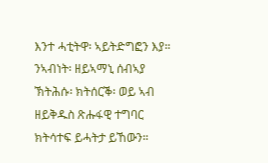እንተ ሓቲትዋ፡ ኣይትድግፎን እያ። ንኣብነት፡ ዘይኣማኒ ሰብኣያ ኽትሕሱ፡ ክትሰርቕ፡ ወይ ኣብ ዘይቅዱስ ጽሑፋዊ ተግባር ክትሳተፍ ይሓትታ ይኸውን።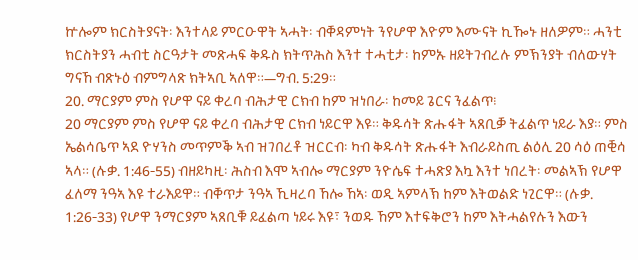ኵሎም ክርስትያናት፡ እንተላይ ምርዑዋት ኣሓት፡ ብቐዳምነት ንየሆዋ እዮም እሙናት ኪዀኑ ዘለዎም። ሓንቲ ክርስትያን ሓብቲ ስርዓታት መጽሓፍ ቅዱስ ክትጥሕስ እንተ ተሓቲታ፡ ከምኡ ዘይትገብረሉ ምኽንያት ብለውሃት ግናኸ ብጽኑዕ ብምግላጽ ክትኣቢ ኣለዋ።—ግብ. 5:29።
20. ማርያም ምስ የሆዋ ናይ ቀረባ ብሕታዊ ርክብ ከም ዝነበራ፡ ከመይ ጌርና ንፈልጥ፧
20 ማርያም ምስ የሆዋ ናይ ቀረባ ብሕታዊ ርክብ ነይርዋ እዩ። ቅዱሳት ጽሑፋት ኣጸቢቓ ትፈልጥ ነይራ እያ። ምስ ኤልሳቤጥ ኣደ ዮሃንስ መጥምቕ ኣብ ዝገበረቶ ዝርርብ፡ ካብ ቅዱሳት ጽሑፋት እብራይስጢ ልዕሊ 20 ሳዕ ጠቒሳ ኣላ። (ሉቃ. 1:46-55) ብዘይካዚ፡ ሕስብ እሞ ኣብሎ ማርያም ንዮሴፍ ተሓጽያ እኳ እንተ ነበረት፡ መልኣኽ የሆዋ ፈለማ ንዓኣ እዩ ተራእይዋ። ብቐጥታ ንዓኣ ኺዛረባ ኸሎ ኸኣ፡ ወዲ ኣምላኽ ከም እትወልድ ነጊርዋ። (ሉቃ. 1:26-33) የሆዋ ንማርያም ኣጸቢቑ ይፈልጣ ነይሩ እዩ፣ ንወዱ ኸም እተፍቅሮን ከም እትሓልየሉን እውን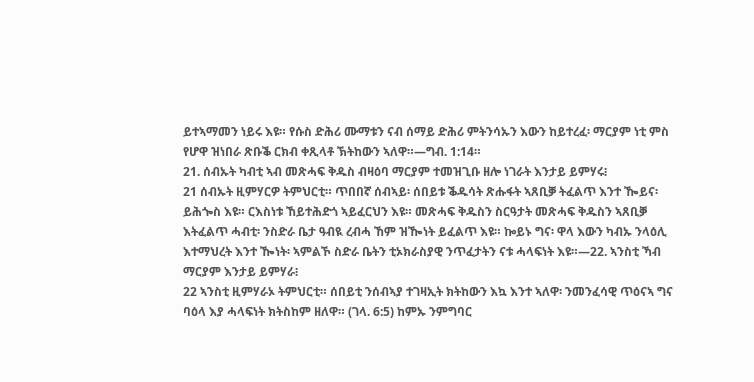ይተኣማመን ነይሩ እዩ። የሱስ ድሕሪ ሙማቱን ናብ ሰማይ ድሕሪ ምትንሳኡን እውን ከይተረፈ፡ ማርያም ነቲ ምስ የሆዋ ዝነበራ ጽቡቕ ርክብ ቀጺላቶ ኽትከውን ኣለዋ።—ግብ. 1:14።
21. ሰብኡት ካብቲ ኣብ መጽሓፍ ቅዱስ ብዛዕባ ማርያም ተመዝጊቡ ዘሎ ነገራት እንታይ ይምሃሩ፧
21 ሰብኡት ዚምሃርዎ ትምህርቲ። ጥበበኛ ሰብኣይ፡ ሰበይቱ ቕዱሳት ጽሑፋት ኣጸቢቓ ትፈልጥ እንተ ዀይና፡ ይሕጐስ እዩ። ርእስነቱ ኸይተሕድጎ ኣይፈርህን እዩ። መጽሓፍ ቅዱስን ስርዓታት መጽሓፍ ቅዱስን ኣጸቢቓ እትፈልጥ ሓብቲ፡ ንስድራ ቤታ ዓብዪ ረብሓ ኸም ዝዀነት ይፈልጥ እዩ። ኰይኑ ግና፡ ዋላ እውን ካብኡ ንላዕሊ እተማህረት እንተ ዀነት፡ ኣምልኾ ስድራ ቤትን ቲኦክራስያዊ ንጥፈታትን ናቱ ሓላፍነት እዩ።—22. ኣንስቲ ኻብ ማርያም እንታይ ይምሃራ፧
22 ኣንስቲ ዚምሃራኦ ትምህርቲ። ሰበይቲ ንሰብኣያ ተገዛኢት ክትከውን እኳ እንተ ኣለዋ፡ ንመንፈሳዊ ጥዕናኣ ግና ባዕላ እያ ሓላፍነት ክትስከም ዘለዋ። (ገላ. 6:5) ከምኡ ንምግባር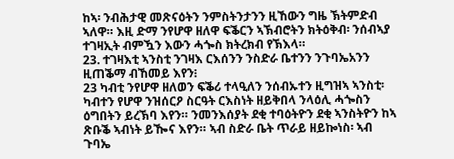ከኣ፡ ንብሕታዊ መጽናዕትን ንምስትንታንን ዚኸውን ግዜ ኽትምድብ ኣለዋ። እዚ ድማ ንየሆዋ ዘለዋ ፍቕርን ኣኽብሮትን ክትዕቅብ፡ ንሰብኣያ ተገዛኢት ብምዃን እውን ሓጐስ ክትረክብ የኽእላ።
23. ተገዛእቲ ኣንስቲ ንገዛእ ርእሰንን ንስድራ ቤተንን ንጉባኤአንን ዚጠቕማ ብኸመይ እየን፧
23 ካብቲ ንየሆዋ ዘለወን ፍቕሪ ተላዒለን ንሰብኡተን ዚግዝኣ ኣንስቲ፡ ካብተን የሆዋ ንዝሰርዖ ስርዓት ርእስነት ዘይቅበላ ንላዕሊ ሓጐስን ዕግበትን ይረኽባ እየን። ንመንእሰያት ደቂ ተባዕትዮን ደቂ ኣንስትዮን ከኣ ጽቡቕ ኣብነት ይዀና እየን። ኣብ ስድራ ቤት ጥራይ ዘይኰነስ፡ ኣብ ጉባኤ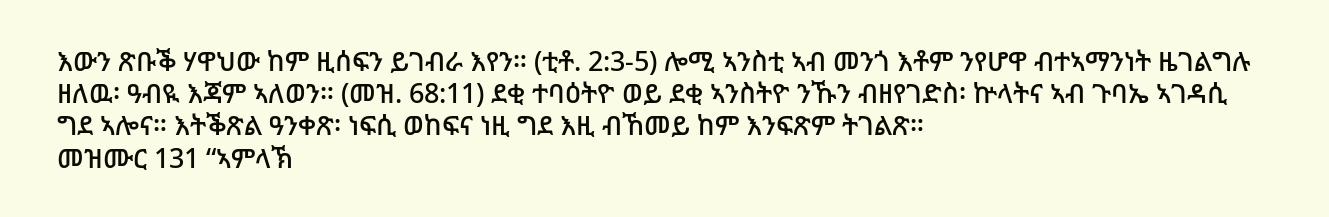እውን ጽቡቕ ሃዋህው ከም ዚሰፍን ይገብራ እየን። (ቲቶ. 2:3-5) ሎሚ ኣንስቲ ኣብ መንጎ እቶም ንየሆዋ ብተኣማንነት ዜገልግሉ ዘለዉ፡ ዓብዪ እጃም ኣለወን። (መዝ. 68:11) ደቂ ተባዕትዮ ወይ ደቂ ኣንስትዮ ንኹን ብዘየገድስ፡ ኵላትና ኣብ ጉባኤ ኣገዳሲ ግደ ኣሎና። እትቕጽል ዓንቀጽ፡ ነፍሲ ወከፍና ነዚ ግደ እዚ ብኸመይ ከም እንፍጽም ትገልጽ።
መዝሙር 131 “ኣምላኽ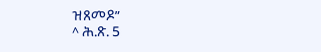ዝጸመዶ”
^ ሕ.ጽ. 5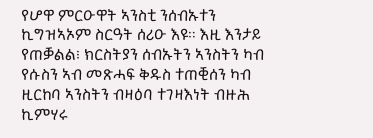የሆዋ ምርዑዋት ኣንስቲ ንሰብኡተን ኪግዝኣኦም ስርዓት ሰሪዑ እዩ። እዚ እንታይ የጠቓልል፧ ክርስትያን ሰብኡትን ኣንስትን ካብ የሱስን ኣብ መጽሓፍ ቅዱስ ተጠቒሰን ካብ ዚርከባ ኣንስትን ብዛዕባ ተገዛእነት ብዙሕ ኪምሃሩ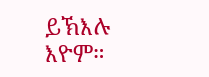ይኽእሉ እዮም።